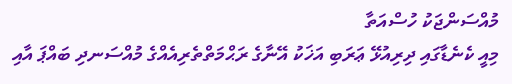މުއްސަންޖަކު ހުސްއަތާ
މިއީ ކެނެޑާގައި ދިރިއުޅޭ ޢަރަބި އަޚަކު އޭނާގެ ރަޙްމަތްތެރިއެއްގެ މުއްސަނދި ބައްޕަ އާއި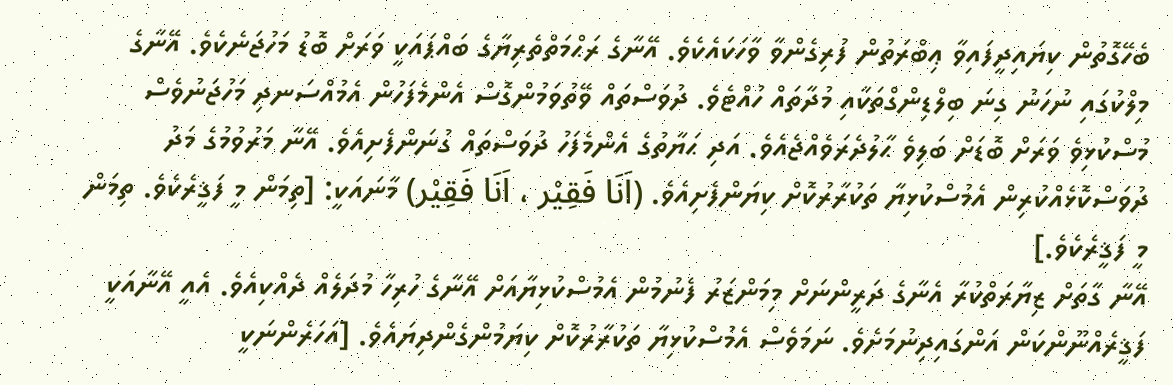ބެހޭގޮތުން ކިޔައިދީފައިވާ ޢިބްރަތުން ފުރިގެންވާ ވާހަކައެކެވެ. އޭނާގެ ރަޙްމަތްތެރިޔާގެ ބައްޕައަކީ ވަރަށް ބޮޑު މަހުޖަނެކެވެ. އޭނާގެ މިލްކުގައި ނުހަނު ގިނަ ބިލްޑިންގްތަކާއި މުދާތައް ހުއްޓެވެ. ދުވަސްތައް ވޭތުވަމުންގޮސް އެންމެފަހުން އެމުއްސަނދި މަހުޖަނުވެސް މުސްކުޅިވެ ވަރަށް ބޮޑަށް ބަލިވެ ޙާލުދެރަވެއްޖެއެވެ. އަދި ޙަޔާތުގެ އެންމެފަހު ދުވަސްތައް ގުނަންފެށިއެވެ. އޭނާ މަރުވުމުގެ މަދު ދުވަސްކޮޅެއްކުރިން އެމުސްކުޅިޔާ ތަކުރާރުކޮށް ކިޔަންފެށިއެވެ. (اَنَا فَقِيْر ، اَنَا فَقِيْر) މާނައަކީ: [ތިމަން މީ ފަޤީރެކެވެ. ތިމަން މީ ފަޤީރެކެވެ.]
އޭނާ ގާތަށް ޒިޔާރަތްކުރާ އެނާގެ ދަރީންނަށް މިމަންޒަރު ފެނުމުން އެމުސްކުޅިޔާއަށް އޭނާގެ ހުރިހާ މުދަލެއް ދެއްކިއެވެ. އެއީ އޭނާއަކީ ފަޤީރެއްނޫންކަން އަންގައިދިނުމަށެވެ. ނަމަވެސް އެމުސްކުޅިޔާ ތަކުރާރުކޮށް ކިޔަމުންގެންދިޔައެވެ. [އަހަރެންނަކީ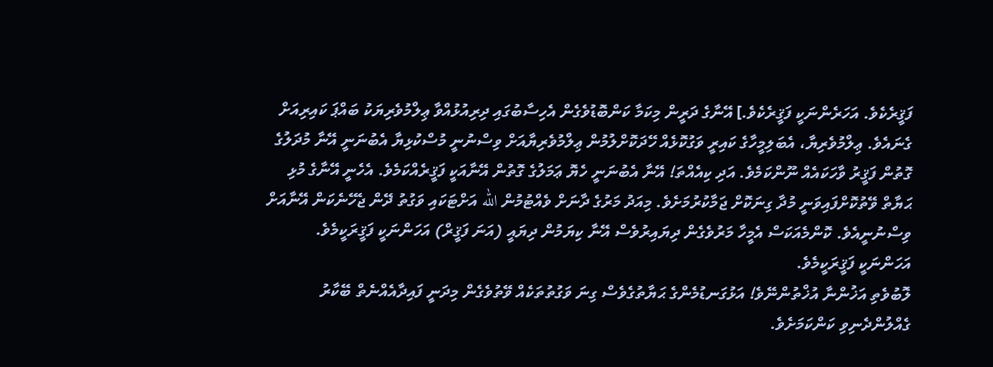ފަޤީރެކެވެ. އަހަރެންނަކީ ފަޤީރެކެވެ.] އޭނާގެ ދަރީން މިކަމާ ކަންބޮޑުވެގެން އެހިސާބުގައި ދިރިއުޅުއްވާ ޢިލްމުވެރިޔަކު ބައްޕަ ކައިރިއަށް ގެނައެވެ. ޢިލްމުވެރިޔާ، އެބަލިމީހާގެ ކައިރީ ވަގުކޮޅެއް ހޭދަކޮށްލުމުން ޢިލްމުވެރިޔާއަށް ވިސްނުނީ މުސްކުޅިޔާ އެބުނަނީ އޭނާ މުދަލުގެ ގޮތުން ފަޤީރު ވާހަކައެއް ނޫންކަމެވެ. އަދި ކިއެއްތަ! އޭނާ އެބުނަނީ ހެޔޮ ޢަމަލުގެ ގޮތުން އޭނާއަކީ ފަޤީރެއްކަމެވެ. އެހެނީ އޭނާގެ މުޅި ޙަޔާތް ވޭތުކޮށްފައިވަނީ މުދާ ގިނަކޮށް ޖަމާކުރުމަށެވެ. މިއަދު މަރުގެ ދާނަށް ވެއްޓުމުން الله އަށްޓަކައި ވަގުތު ދޭން ޖެހޭނެކަން އޭނާއަށް ވިސްނުނީއެވެ. ކޮންމެއަކަސް އެމީހާ މަރުވެގެން ދިޔައިރުވެސް އޭނާ ކިޔަމުން ދިޔައީ (އަނަ ފަޤީރް) އަހަންނަކީ ފަޤީރަކީމެވެ. އަހަންނަކީ ފަޤީރަކީމެވެ.
ލޮބުވެތި އަޚުންނާ އުޚްތުންނޭވެ! އަޅުގަނޑުމެންގެ ޙަޔާތުގެވެސް ގިނަ ވަގުތުތަކެއް ވޭތުވެގެން މިދަނީ ފައިދާއެއްނެތް ބޭކާރު ގެއްލުންދެނިވި ކަންކަމަށެވެ.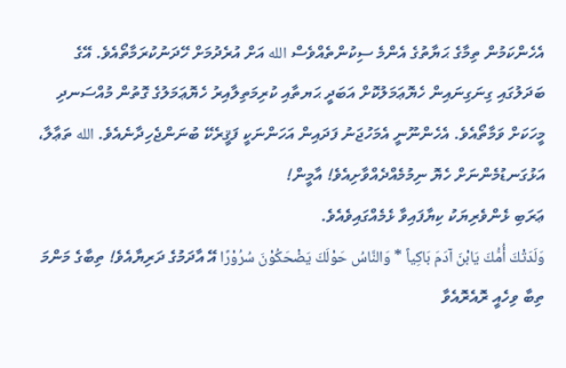އެހެންކަމުން ތިމާގެ ޙަޔާތުގެ އެންމެ ސިކުންތެއްވެސް الله އަށް އުރެދުމަށް ހޭދަނުކުރަމާތޯއެވެ. އޭގެ ބަދަލުގައި ގިނަގިނައިން ހެޔޮޢަމަލުކޮށް އަބަދީ ޙަޔތާއި ކުރިމަތިލާއިރު ހެޔޮޢަމަލުގެ ގޮތުން މުއްސަނދި މީހަކަށް ވަމާތޯއެވެ. އެހެންނޫނީ އެމަހުޖަނު ފަދައިން އަހަންނަކީ ފަޤީރެކޭ ބުނަންޖެހިދާނެއެވެ. الله ތަޢާލާ، އަޅުގަނޑުމެންނަށް ހެޔޮ ނިމުމެއްދެއްވާށިއެވެ! އާމީން!
ޢަރަބި ޅެންވެރިޔަކު ކިޔާފައިވާ ޅެމެއްގައިވެއެވެ.
وَلَدَتْكَ أُمُّكَ يَابْنَ آدَمَ بَاكِياً * وَالنَّاسُ حَوْلَكَ يَضْحَكُوْنَ سُرُوْرًا އޭ އާދަމުގެ ދަރިޔާއެވެ! ތިބާގެ މަންމަ ތިބާ ވިހެއީ ރޮއެރޮއެވާ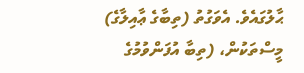ޙާލުގައެވެ. އެވަގުތު (ތިބާގެ ޢާއިލާގެ) މީސްތަކުން، (ތިބާ އުފަންވުމުގެ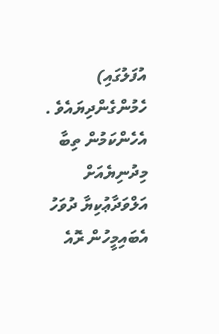އުފަލުގައި) ހެމުންގެންދިޔައެވެ .
އެހެންކަމުން ތިބާ މިދުނިޔެއަށް އަލްވަދާޢުކިޔާ ދުވަހު އެބައިމީހުން ރޮއެ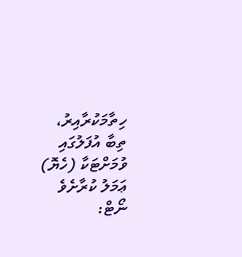ހިތާމަކުރާއިރު، ތިބާ އުފަލުގައި ވުމަށްޓަކާ (ހެޔޮ) ޢަމަލު ކުރާށެވެ
ނޯޓް: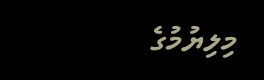މިލިޔުމުގެ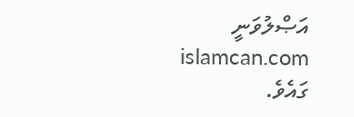އަޞްލުވަނީ islamcan.com ގައެވެ.